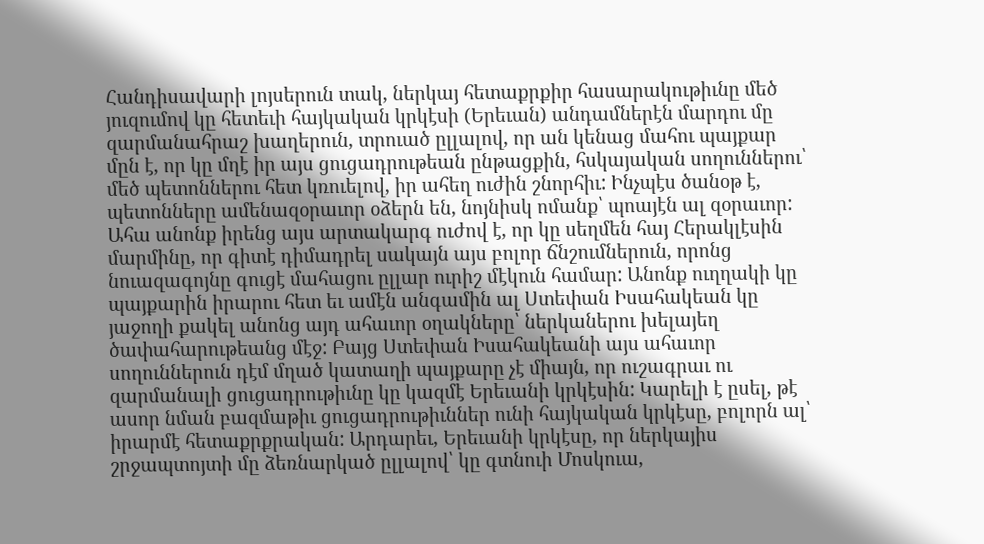Հանդիսավարի լոյսերուն տակ, ներկայ հետաքրքիր հասարակութիւնը մեծ յուզումով կը հետեւի հայկական կրկէսի (Երեւան) անդամներէն մարդու մը զարմանահրաշ խաղերուն, տրուած ըլլալով, որ ան կենաց մահու պայքար մըն է, որ կը մղէ իր այս ցուցադրութեան ընթացքին, հսկայական սողուններու՝ մեծ պետոններու հետ կռուելով, իր ահեղ ուժին շնորհիւ: Ինչպէս ծանօթ է, պետոնները ամենազօրաւոր օձերն են, նոյնիսկ ոմանք՝ պոայէն ալ զօրաւոր:
Ահա անոնք իրենց այս արտակարգ ուժով է, որ կը սեղմեն հայ Հերակլէսին մարմինը, որ գիտէ դիմադրել սակայն այս բոլոր ճնշումներուն, որոնց նուազագոյնը գուցէ մահացու ըլլար ուրիշ մէկուն համար: Անոնք ուղղակի կը պայքարին իրարու հետ եւ ամէն անգամին ալ Ստեփան Իսահակեան կը յաջողի քակել անոնց այդ ահաւոր օղակները՝ ներկաներու խելայեղ ծափահարութեանց մէջ: Բայց Ստեփան Իսահակեանի այս ահաւոր սողուններուն դէմ մղած կատաղի պայքարը չէ միայն, որ ուշագրաւ ու զարմանալի ցուցադրութիւնը կը կազմէ Երեւանի կրկէսին: Կարելի է ըսել, թէ ասոր նման բազմաթիւ ցուցադրութիւններ ունի հայկական կրկէսը, բոլորն ալ՝ իրարմէ հետաքրքրական: Արդարեւ, Երեւանի կրկէսը, որ ներկայիս շրջապտոյտի մը ձեռնարկած ըլլալով՝ կը գտնուի Մոսկուա,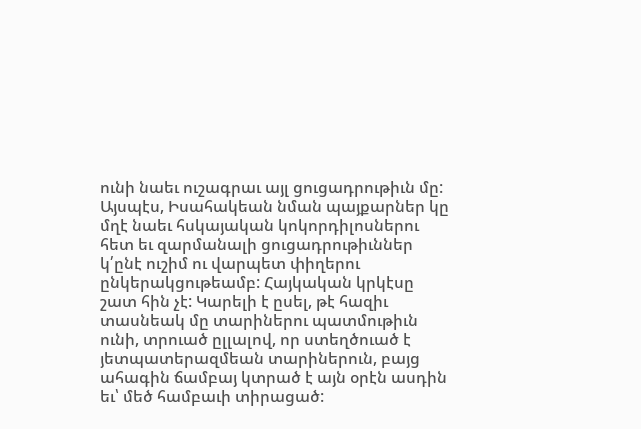ունի նաեւ ուշագրաւ այլ ցուցադրութիւն մը: Այսպէս, Իսահակեան նման պայքարներ կը մղէ նաեւ հսկայական կոկորդիլոսներու հետ եւ զարմանալի ցուցադրութիւններ կ՛ընէ ուշիմ ու վարպետ փիղերու ընկերակցութեամբ: Հայկական կրկէսը շատ հին չէ: Կարելի է ըսել, թէ հազիւ տասնեակ մը տարիներու պատմութիւն ունի, տրուած ըլլալով, որ ստեղծուած է յետպատերազմեան տարիներուն, բայց ահագին ճամբայ կտրած է այն օրէն ասդին եւ՝ մեծ համբաւի տիրացած: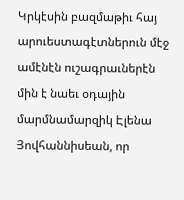Կրկէսին բազմաթիւ հայ արուեստագէտներուն մէջ ամէնէն ուշագրաւներէն մին է նաեւ օդային մարմնամարզիկ Էլենա Յովհաննիսեան, որ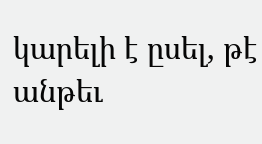կարելի է ըսել, թէ անթեւ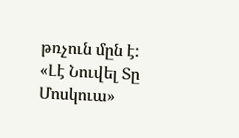թռչուն մըն է:
«Լէ Նուվել Տը Մոսկուա»